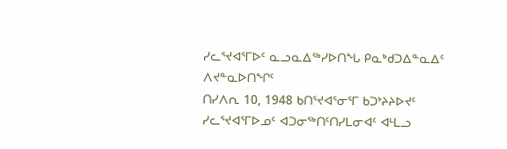ᓯᓚᕐᔪᐊᕐᒥᐅᑦ ᓇᓗᓇᐃᖅᓯᐅᑎᖓ ᑭᓇᒃᑯᑐᐃᓐᓇᐃᑦ ᐱᔪᓐᓇᐅᑎᖏᑦ
ᑎᓯᐱᕆ 10, 1948 ᑲᑎᕐᔪᐊᕐᓂᕐᒥ ᑲᑐᔾᔨᔨᐅᔪᑦ ᓯᓚᕐᔪᐊᕐᒥᐅᓄᑦ ᐊᑐᓂᖅᑎᑦᑎᓯᒪᓂᐊᑦ ᐊᒻᒪᓗ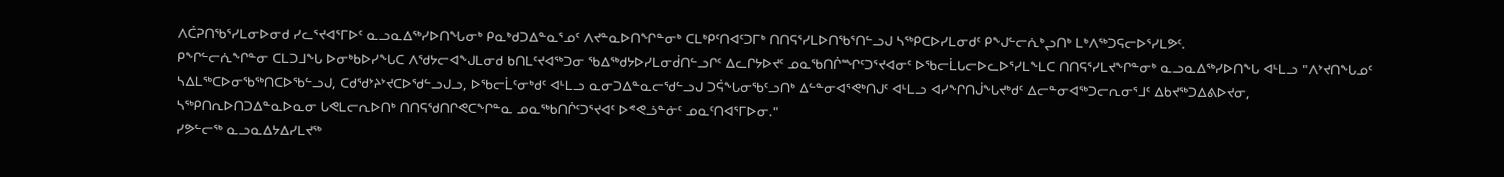ᐱᑖᕈᑎᖃᕐᓯᒪᓂᐅᓂᑯ ᓯᓚᕐᔪᐊᕐᒥᐅᑦ ᓇᓗᓇᐃᖅᓯᐅᑎᖓᓂᒃ ᑭᓇᒃᑯᑐᐃᓐᓇᕐᓄᑦ ᐱᔪᓐᓇᐅᑎᖏᓐᓂᒃ ᑕᒪᒃᑭᑦᑎᐊᑦᑐᒥᒃ ᑎᑎᕋᕐᓯᒪᐅᑎᖃᕐᑎᓪᓗᒍ ᓴᖅᑭᑕᐅᓯᒪᓂᑯᑦ ᑭᖕᒍᓪᓕᕇᒃᖢᑎᒃ ᒪᒃᐱᖅᑐᕋᓕᐅᕐᓯᒪᕗᑦ.
ᑭᖕᒋᓪᓕᕇᖕᒋᓐᓂ ᑕᒪᑐᒧᖕᒐ ᐅᓂᒃᑲᐅᓯᖕᒐᑕ ᐱᖁᔭᓕᐊᖕᒍᒪᓂᑯ ᑲᑎᒪᑦᔪᐊᖅᑐᓂ ᖃᐃᖅᑯᔭᐅᓯᒪᓂᑰᑎᓪᓗᒋᑦ ᐃᓚᒋᔭᐅᔪᑦ ᓄᓇᖃᑎᒌᙱᑦᑐᕐᔪᐊᓂᑦ ᐅᖃᓕᒫᒐᓕᐅᓚᐅᕐᓯᒪᖕᒪᑕ ᑎᑎᕋᕐᓯᒪᔪᖕᒋᓐᓂᒃ ᓇᓗᓇᐃᖅᓯᐅᑎᖕᒐ ᐊᒻᒪᓗ "ᐱᔾᔪᑎᖕᒐᓄᑦ ᓴᐃᒪᖅᑕᐅᓂᖃᖅᑎᑕᐅᖃᓪᓗᒍ, ᑕᑯᖁᔾᔨᔾᔪᑕᐅᖁᓪᓗᒍᓗ, ᐅᖃᓕᒫᑦᓂᒃᑯᑦ ᐊᒻᒪᓗ ᓇᓂᑐᐃᓐᓇᓕᖁᓪᓗᒍ ᑐᕌᖕᒐᓂᖃᑦᓗᑎᒃ ᐃᓪᓐᓂᐊᕐᕙᒃᑎᒍᑦ ᐊᒻᒪᓗ ᐊᓯᖕᒋᑎᒎᖕᒐᔪᒃᑯᑦ ᐃᓕᓐᓂᐊᖅᑐᓕᕆᓂᕐᒧᑦ ᐃᑲᔪᖅᑐᐃᕕᐅᔪᓂ, ᓴᖅᑭᑎᕆᐅᑎᑐᐃᓐᓇᐅᓇᓂ ᒐᕙᒪᓕᕆᐅᑎᒃ ᑎᑎᕋᖁᑎᒋᕙᑕᖕᒋᓐᓇ ᓄᓇᖅᑲᑎᒌᑦᑐᕐᔪᐊᑦ ᐅᕝᕙᓘᓐᓃᑦ ᓄᓇᑦᑎᐊᕐᒥᐅᓂ."
ᓯᕗᓪᓕᖅ ᓇᓗᓇᐃᔭᐃᓯᒪᔪᖅ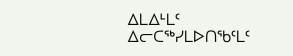ᐃᒪᐃᒻᒪᑦ ᐃᓕᑕᖅᓯᒪᐅᑎᖃᑦᒪᑦ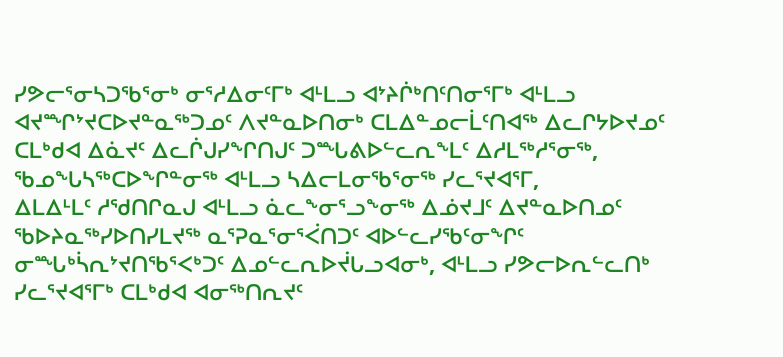ᓯᕗᓕᕐᓂᓴᑐᖃᕐᓂᒃ ᓂᕐᓱᐃᓂᑦᒥᒃ ᐊᒻᒪᓗ ᐊᔾᔨᒌᒃᑎᑦᑎᓂᕐᒥᒃ ᐊᒻᒪᓗ ᐊᔪᙱᔾᔪᑕᐅᔪᓐᓇᖅᑐᓄᑦ ᐱᔪᓐᓇᐅᑎᓂᒃ ᑕᒪᐃᓐᓄᓕᒫᑦᑎᐊᖅ ᐃᓚᒋᔭᐅᔪᓄᑦ ᑕᒪᒃᑯᐊ ᐃᓈᔪᑦ ᐃᓚᒌᒍᓯᖕᒋᑎᒍᑦ ᑐᙵᕕᐅᓪᓚᕆᖕᒪᑦ ᐃᓱᒪᖅᓱᕐᓂᖅ, ᖃᓄᖕᒐᓴᖅᑕᐅᖕᒋᓐᓂᖅ ᐊᒻᒪᓗ ᓴᐃᓕᒪᓂᖃᕐᓂᖅ ᓯᓚᕐᔪᐊᕐᒥ,
ᐃᒪᐃᒻᒪᑦ ᓱᖁᑎᒋᓇᒍ ᐊᒻᒪᓗ ᓈᓚᖕᓂᕐᓗᖕᓂᖅ ᐃᓅᔪᒧᑦ ᐃᔪᓐᓇᐅᑎᓄᑦ ᖃᐅᔨᓇᖅᓯᐅᑎᓯᒪᔪᖅ ᓇᕐᕈᓇᕐᓂᕐᐹᑎᑐᑦ ᐊᐅᓪᓚᓯᖃᑦᓂᖕᒋᑦ ᓂᙵᒃᓵᕆᔾᔪᑎᖃᕐᐸᒃᑐᑦ ᐃᓄᓪᓚᕆᐅᔫᒐᓗᐊᓂᒃ, ᐊᒻᒪᓗ ᓯᕗᓕᐅᕆᓪᓚᑎᒃ ᓯᓚᕐᔪᐊᕐᒥᒃ ᑕᒪᒃᑯᐊ ᐊᓂᖅᑎᕆᔪᑦ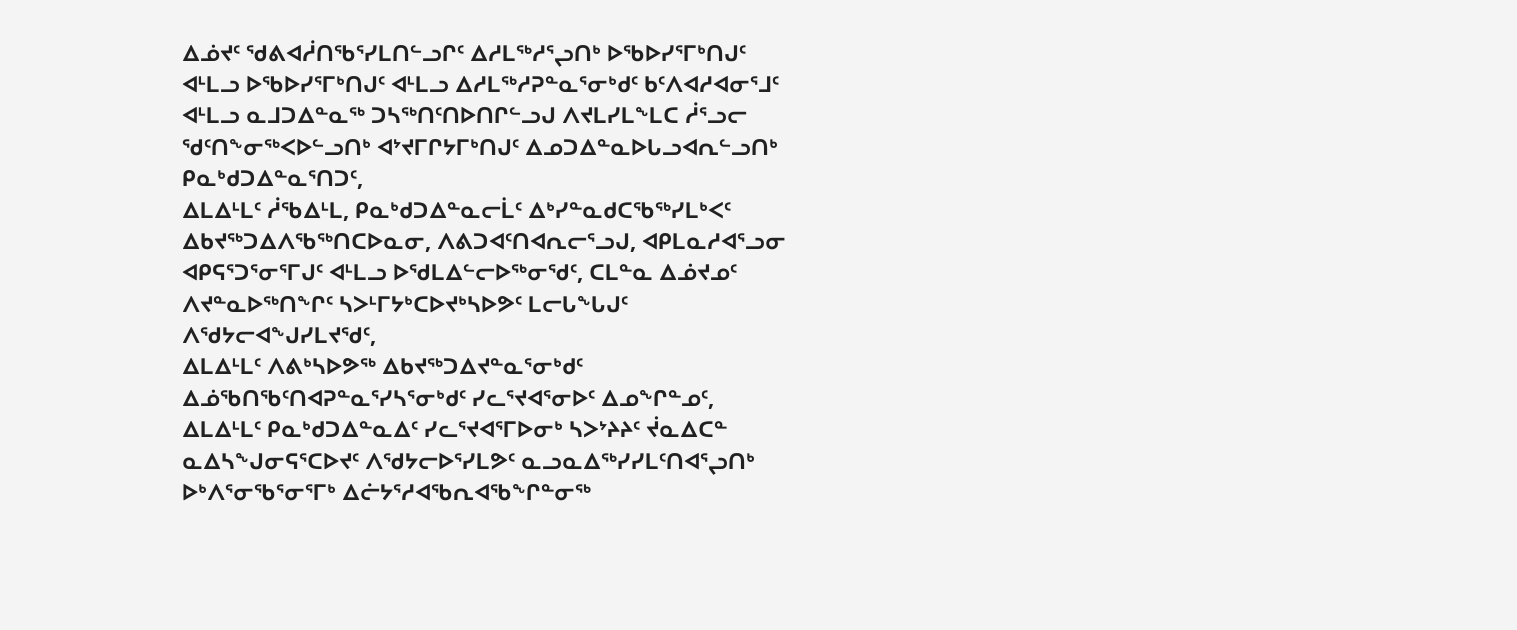ᐃᓅᔪᑦ ᖁᕕᐊᓲᑎᖃᕐᓯᒪᑎᓪᓗᒋᑦ ᐃᓱᒪᖅᓱᕐᖢᑎᒃ ᐅᖃᐅᓯᕐᒥᒃᑎᒍᑦ ᐊᒻᒪᓗ ᐅᖃᐅᓯᕐᒥᒃᑎᒍᑦ ᐊᒻᒪᓗ ᐃᓱᒪᖅᓱᕈᓐᓇᕐᓂᒃᑯᑦ ᑲᑦᐱᐊᓱᐊᓂᕐᒧᑦ ᐊᒻᒪᓗ ᓇᒧᑐᐃᓐᓇᖅ ᑐᓴᖅᑎᑦᑎᐅᑎᒋᓪᓗᒍ ᐱᔪᒪᓯᒪᖕᒪᑕ ᓲᕐᓗᓕ ᖁᑦᑎᖕᓂᖅᐸᐅᓪᓗᑎᒃ ᐊᔾᔪᒥᒋᔭᒥᒃᑎᒍᑦ ᐃᓄᑐᐃᓐᓇᐅᒐᓗᐊᕆᓪᓗᑎᒃ ᑭᓇᒃᑯᑐᐃᓐᓇᕐᑎᑐᑦ,
ᐃᒪᐃᒻᒪᑦ ᓲᖃᐃᒻᒪ, ᑭᓇᒃᑯᑐᐃᓐᓇᓕᒫᑦ ᐃᒃᓯᓐᓇᑯᑕᖃᖅᓯᒪᒃᐸᑦ ᐃᑲᔪᖅᑐᐃᐱᖃᖅᑎᑕᐅᓇᓂ, ᐱᕕᑐᐊᑦᑎᐊᕆᓕᕐᓗᒍ, ᐊᑭᒪᓇᓱᐊᕐᓗᓂ ᐊᑭᕋᕐᑐᕐᓂᕐᒥᒍᑦ ᐊᒻᒪᓗ ᐅᖁᒪᐃᓪᓕᐅᖅᓂᖁᑦ, ᑕᒪᓐᓇ ᐃᓅᔪᓄᑦ ᐱᔪᓐᓇᐅᖅᑎᖕᒋᑦ ᓴᐳᒻᒥᔭᒃᑕᐅᔪᒃᓴᐅᕗᑦ ᒪᓕᒐᖕᒐᒍᑦ ᐱᖁᔭᓕᐊᖕᒍᓯᒪᔪᖁᑦ,
ᐃᒪᐃᒻᒪᑦ ᐱᕕᒃᓴᐅᕗᖅ ᐃᑲᔪᖅᑐᐃᔪᓐᓇᕐᓂᒃᑯᑦ ᐃᓅᖃᑎᖃᑦᑎᐊᕈᓐᓇᕐᓯᓴᕐᓂᒃᑯᑦ ᓯᓚᕐᔪᐊᕐᓂᐅᑦ ᐃᓄᖕᒋᓐᓄᑦ,
ᐃᒪᐃᒻᒪᑦ ᑭᓇᒃᑯᑐᐃᓐᓇᐃᑦ ᓯᓚᕐᔪᐊᕐᒥᐅᓂᒃ ᓴᐳᔾᔨᔨᑦ ᔫᓇᐃᑕᓐ ᓇᐃᓴᖕᒍᓂᕋᕐᑕᐅᔪᑦ ᐱᖁᔭᓕᐅᕐᓯᒪᕗᑦ ᓇᓗᓇᐃᖅᓯᓯᒪᑦᑎᐊᕐᖢᑎᒃ ᐅᒃᐱᕐᓂᖃᕐᓂᕐᒥᒃ ᐃᓖᔭᕐᓱᐊᖃᕆᐊᖃᖕᒋᓐᓂᖅ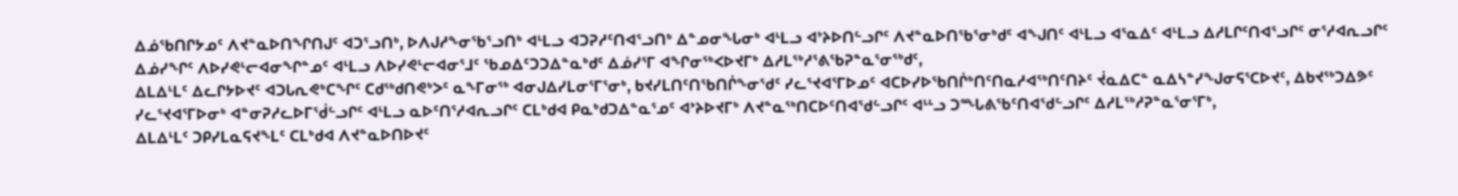ᐃᓅᖃᑎᒋᔭᓄᑦ ᐱᔪᓐᓇᐅᑎᖕᒋᑎᒍᑦ ᐊᑐᕐᓗᑎᒃ, ᐅᐱᒍᓱᖕᓂᖃᕐᓗᑎᒃ ᐊᒻᒪᓗ ᐊᑐᕈᓱᑦᑎᐊᕐᓗᑎᒃ ᐃᓐᓄᓂᖕᒐᓂᒃ ᐊᒻᒪᓗ ᐊᔾᔨᐅᑎᓪᓗᒋᑦ ᐱᔪᓐᓇᐅᑎᖃᕐᓂᒃᑯᑦ ᐊᖕᒍᑎᑦ ᐊᒻᒪᓗ ᐊᕐᓇᐃᑦ ᐊᒻᒪᓗ ᐃᓱᒪᒋᑦᑎᐊᕐᓗᒋᑦ ᓂᕐᓱᐊᕆᓗᒋᑦ ᐃᓅᓯᖕᒋᑦ ᐱᐅᓯᕙᒻᓕᐊᓂᖕᒋᓐᓄᑦ ᐊᒻᒪᓗ ᐱᐅᓯᕙᒻᓕᐊᓂᕐᒧᑦ ᖃᓄᐃᑦᑐᑐᐃᓐᓇᒃᑯᑦ ᐃᓅᓯᕐᒥ ᐊᖕᒋᓂᖅᐸᐅᔪᒥᒃ ᐃᓱᒪᖅᓱᕐᕕᖃᕈᓐᓇᕐᓂᖅᑯᑦ,
ᐃᒪᐃᒻᒪᑦ ᐃᓚᒋᔭᐅᔪᑦ ᐊᑐᒐᕆᕙᒃᑕᖕᒋᑦ ᑕᑯᖅᑯᑎᕙᒃᐳᑦ ᓇᖕᒥᓂᖅ ᐊᓂᒍᐃᓯᒪᓂᕐᒥᕐᓂᒃ, ᑲᔪᓯᒪᑎᑦᑎᖃᑎᒌᖕᓂᖁᑦ ᓯᓚᕐᔪᐊᕐᒥᐅᓄᑦ ᐊᑕᐅᓯᐅᖃᑎᒌᒃᑎᑦᑎᓇᓱᐊᖅᑎᑦᑎᔨᑦ ᔫᓇᐃᑕᓐ ᓇᐃᓴᓐᓯᖕᒍᓂᕋᕐᑕᐅᔪᑦ, ᐃᑲᔪᖅᑐᐃᕗᑦ ᓯᓚᕐᔪᐊᕐᒥᐅᓂᒃ ᐊᓐᓂᕈᓱᓚᐅᒥᖂᓪᓗᒋᑦ ᐊᒻᒪᓗ ᓇᐅᑦᑎᕐᓱᐊᕆᓗᒋᑦ ᑕᒪᒃᑯᐊ ᑭᓇᒃᑯᑐᐃᓐᓇᕐᓄᑦ ᐊᔾᔨᐅᔪᒥᒃ ᐱᔪᓐᓇᖅᑎᑕᐅᑦᑎᐊᖁᓪᓗᒋᑦ ᐊᒻᒻᓗ ᑐᙵᕕᖃᑦᑎᐊᖁᓪᓗᒋᑦ ᐃᓱᒪᖅᓱᕈᓐᓇᕐᓂᕐᒥᒃ,
ᐃᒪᐃᒻᒪᑦ ᑐᑭᓯᒪᓇᕋᔪᖕᒪᑦ ᑕᒪᒃᑯᐊ ᐱᔪᓐᓇᐅᑎᐅᔪᑦ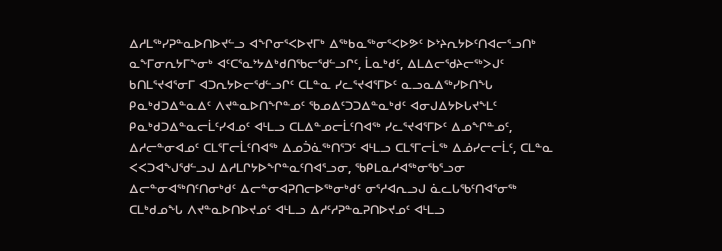ᐃᓱᒪᖅᓯᕈᓐᓇᐅᑎᐅᔪᓪᓗ ᐊᖕᒋᓂᕐᐸᐅᔪᒥᒃ ᐃᖅᑲᓇᖅᓂᕐᐸᐅᕗᑦ ᐅᔾᔨᕆᔭᐅᑦᑎᐊᓕᕐᓗᑎᒃ ᓇᖕᒥᓂᕆᔭᒥᖕᓂᒃ ᐊᑦᑕᕐᓇᔾᔭᐃᒃᑯᑎᖃᓕᖁᓪᓗᒋᑦ, ᒫᓇᒃᑯᑦ, ᐃᒪᐃᓕᖁᔨᓕᖅᐳᒍᑦ ᑲᑎᒪᕐᔪᐊᕐᓂᒥ ᐊᑐᕆᔭᐅᓕᖁᓪᓗᒋᑦ ᑕᒪᓐᓇ ᓯᓚᕐᔪᐊᕐᒥᐅᑦ ᓇᓗᓇᐃᖅᓯᐅᑎᖕᒐ ᑭᓇᒃᑯᑐᐃᓐᓇᐃᑦ ᐱᔪᓐᓇᐅᑎᖕᒋᓐᓄᑦ ᖃᓄᐃᑦᑐᑐᐃᓐᓇᒃᑯᑦ ᐊᓂᒍᐃᔭᐅᒐᔪᖕᒪᑦ ᑭᓇᒃᑯᑐᐃᓐᓇᓕᒫᑦᓯᐊᓄᑦ ᐊᒻᒪᓗ ᑕᒪᐃᓐᓄᓕᒫᑦᑎᐊᖅ ᓯᓚᕐᔪᐊᕐᒥᐅᑦ ᐃᓄᖕᒋᓐᓄᑦ, ᐃᓱᓕᓐᓂᐊᓄᑦ ᑕᒪᕐᒥᓕᒫᑦᑎᐊᖅ ᐃᓄᑑᓈᖅᑎᕐᑐᑦ ᐊᒻᒪᓗ ᑕᒪᕐᒥᓕᒫᖅ ᐃᓅᓯᓕᓕᒫᑦ, ᑕᒪᓐᓇ ᐸᐸᑐᐊᖕᒍᖁᓪᓗᒍ ᐃᓱᒪᒋᔭᐅᖕᒋᓐᓇᑦᑎᐊᕐᓗᓂ, ᖃᑭᒪᓇᓱᐊᖅᓂᖃᕐᓗᓂ ᐃᓕᓐᓂᐊᖅᑎᑦᑎᓂᒃᑯᑦ ᐃᓕᓐᓂᐊᕈᑎᓕᐅᖅᓂᒃᑯᑦ ᓂᕐᓱᐊᕆᓗᒍ ᓈᓚᒐᖃᑦᑎᐊᕐᓂᖅ ᑕᒪᒃᑯᓄᖕᒐ ᐱᔪᓐᓇᐅᑎᐅᔪᓄᑦ ᐊᒻᒪᓗ ᐃᓱᑦᓱᕈᓐᓇᕈᑎᐅᔪᓄᑦ ᐊᒻᒪᓗ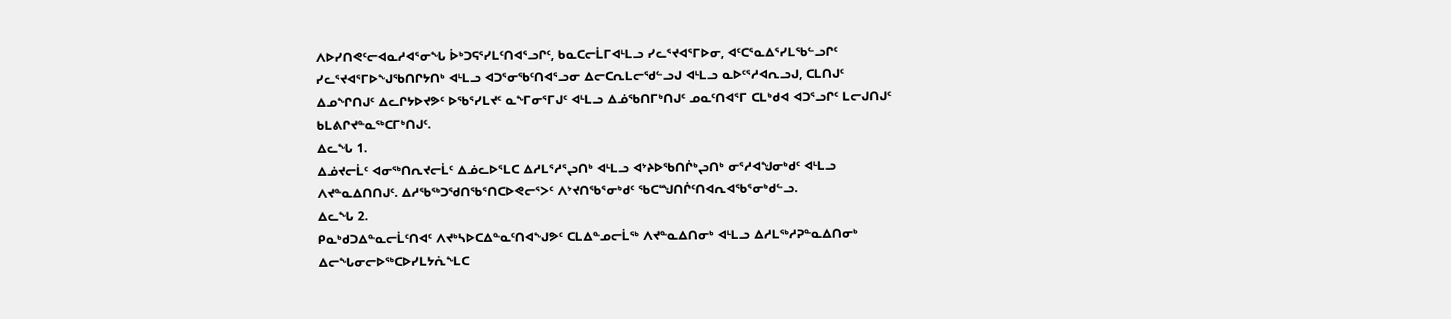ᐱᐅᓯᑎᕙᑦᓕᐊᓇᓱᐊᕐᓂᖕᒐ ᐆᒃᑐᕋᕐᓯᒪᑦᑎᐊᕐᓗᒋᑦ, ᑲᓇᑕᓕᒫᒥᐊᒻᒪᓗ ᓯᓚᕐᔪᐊᕐᒥᐅᓂ, ᐊᑦᑕᕐᓇᐃᕐᓯᒪᖃᓪᓗᒋᑦ ᓯᓚᕐᔪᐊᕐᒥᐅᖕᒍᖃᑎᒋᔭᑎᒃ ᐊᒻᒪᓗ ᐊᑐᕐᓂᖃᑦᑎᐊᕐᓗᓂ ᐃᓕᑕᕆᒪᓕᖁᓪᓗᒍ ᐊᒻᒪᓗ ᓇᐅᑦᕐᓱᐊᕆᓗᒍ, ᑕᒪᑎᒍᑦ ᐃᓄᖕᒋᑎᒍᑦ ᐃᓚᒋᔭᐅᔪᕗᑦ ᐅᖃᕐᓯᒪᔪᑦ ᓇᖕᒥᓂᕐᒥᒍᑦ ᐊᒻᒪᓗ ᐃᓅᖃᑎᒥᒃᑎᒍᑦ ᓄᓇᑦᑎᐊᕐᒥ ᑕᒪᒃᑯᐊ ᐊᑐᕐᓗᒋᑦ ᒪᓕᒍᑎᒍᑦ ᑲᒪᕕᒋᔪᓐᓇᖅᑕᒥᒃᑎᒍᑦ.
ᐃᓚᖓ 1.
ᐃᓅᔪᓕᒫᑦ ᐊᓂᖅᑎᕆᔪᓕᒫᑦ ᐃᓅᓚᐅᕐᒪᑕ ᐃᓱᒪᕐᓱᕐᖢᑎᒃ ᐊᒻᒪᓗ ᐊᔾᔨᐅᖃᑎᒌᒃᖢᑎᒃ ᓂᕐᓱᐊᖑᓂᒃᑯᑦ ᐊᒻᒪᓗ ᐱᔪᓐᓇᐃᑎᑎᒍᑦ. ᐃᓱᖃᖅᑐᖁᑎᖃᕐᑎᑕᐅᕙᓕᕐᐳᑦ ᐱᔾᔪᑎᖃᕐᓂᒃᑯᑦ ᖃᑕᙳᑎᒌᑦᑎᐊᕆᐊᖃᕐᓂᒃᑯᓪᓗ.
ᐃᓚᖕᒐ 2.
ᑭᓇᒃᑯᑐᐃᓐᓇᓕᒫᑦᑎᐊᑦ ᐱᔪᒃᓴᐅᑕᐃᓐᓇᑦᑎᐊᖕᒍᕗᑦ ᑕᒪᐃᓐᓄᓕᒫᖅ ᐱᔪᓐᓇᐃᑎᓂᒃ ᐊᒻᒪᓗ ᐃᓱᒪᖅᓱᕈᓐᓇᐃᑎᓂᒃ ᐃᓕᖕᒐᓂᓕᐅᖅᑕᐅᓯᒪᔭᕇᖕᒪᑕ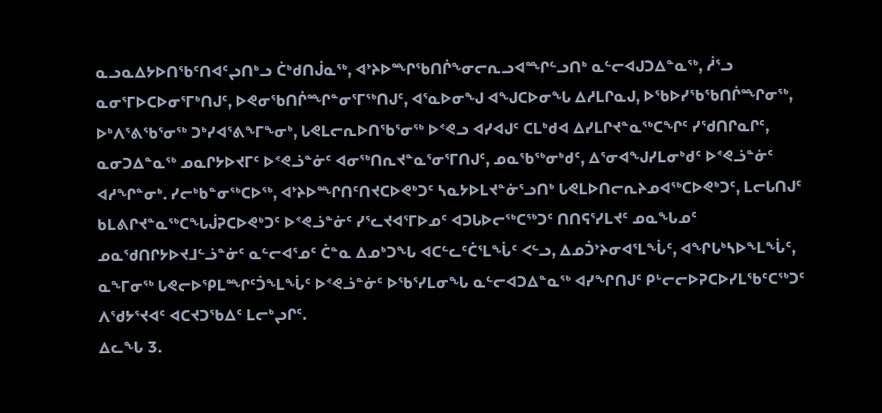ᓇᓗᓇᐃᔭᐅᑎᖃᑦᑎᐊᑦᖢᑎᒃᓗ ᑖᒃᑯᑎᒎᓇᖅ, ᐊᔾᔨᐅᙱᖃᑎᒌᖕᓂᓕᕆᓗᐊᙱᓪᓗᑎᒃ ᓇᓪᓕᐊᒍᑐᐃᓐᓇᖅ, ᓲᕐᓗ ᓇᓂᕐᒥᐅᑕᐅᓂᕐᒥᒃᑎᒍᑦ, ᐅᕙᓂᖃᑎᒌᙱᓐᓂᕐᒥᖅᑎᒍᑦ, ᐊᕐᓇᐅᓂᖕᒍ ᐊᖕᒍᑕᐅᓂᖕᒐ ᐃᓱᒪᒋᓇᒍ, ᐅᖃᐅᓯᖃᖃᑎᒌᙱᓂᖅ, ᐅᒃᐱᕐᕕᖃᕐᓂᖅ ᑐᒃᓯᐊᕐᕕᖕᒥᖕᓂᒃ, ᒐᕙᒪᓕᕆᐅᑎᖃᕐᓂᖅ ᐅᕝᕙᓗ ᐊᓯᐊᒍᑦ ᑕᒪᒃᑯᐊ ᐃᓯᒪᒋᔪᓐᓇᖅᑕᖕᒋᑦ ᓯᖁᑎᒋᓇᒋᑦ, ᓇᓂᑐᐃᓐᓇᖅ ᓄᓇᒋᔭᐅᔪᒥᑦ ᐅᕝᕙᓘᓐᓃᑦ ᐊᓂᖅᑎᕆᔪᓐᓇᕐᓂᕐᒥᑎᒍᑦ, ᓄᓇᖃᖅᓂᒃᑯᑦ, ᐃᕐᓂᐊᖕᒍᓯᒪᓂᒃᑯᑦ ᐅᕝᕙᓘᓐᓃᑦ ᐊᓱᖕᒋᓐᓂᒃ. ᓯᓕᒃᑲᓐᓂᖅᑕᐅᖅ, ᐊᔾᔨᐅᙱᑎᑦᑎᔪᑕᐅᕙᒃᑐᑦ ᓴᓇᔭᐅᒪᔪᓐᓃᕐᓗᑎᒃ ᒐᕙᒪᐅᑎᓕᕆᔨᓄᐊᖅᑕᐅᕙᒃᑐᑦ, ᒪᓕᒐᑎᒍᑦ ᑲᒪᕕᒋᔪᓐᓇᖅᑕᖕᒐᒎᕈᑕᐅᕙᒃᑐᑦ ᐅᕝᕙᓘᓐᓃᑦ ᓯᕐᓚᔪᐊᕐᒥᐅᓄᑦ ᐊᑐᒐᐅᓕᖅᑕᖅᑐᑦ ᑎᑎᕋᕐᓯᒪᔪᑦ ᓄᓇᖓᓄᑦ ᓄᓇᖁᑎᒋᔭᐅᔪᒧᓪᓘᓐᓃᑦ ᓇᓪᓕᐊᕐᓄᑦ ᑖᓐᓇ ᐃᓄᒃᑐᖓ ᐊᑕᓪᓚᑦᑖᕐᒪᖔᑦ ᐸᓪᓗ, ᐃᓄᑑᔾᔨᓂᐊᕐᒪᖔᑦ, ᐊᖏᒐᒃᓴᐅᖕᒪᖔᑦ, ᓇᖕᒥᓂᖅ ᒐᕙᓕᐅᕿᒪᙱᑦᑑᖕᒪᖔᑦ ᐅᕝᕙᓘᓐᓃᑦ ᐅᖃᕐᓯᒪᓂᖓ ᓇᓪᓕᐊᑐᐃᓐᓇᖅ ᐊᓯᖏᑎᒍᑦ ᑭᒡᓕᓕᐅᕈᑕᐅᓯᒪᖃᑦᑕᖅᑐᑦ ᐱᖁᔭᕐᔪᐊᑦ ᐊᑕᔪᑐᖃᐃᑦ ᒪᓕᒃᖢᒋᑦ.
ᐃᓚᖓ 3.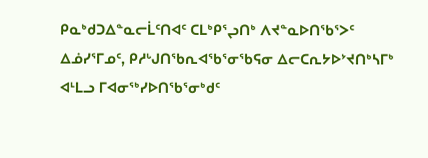ᑭᓇᒃᑯᑐᐃᓐᓇᓕᒫᑦᑎᐊᑦ ᑕᒪᒃᑭᕐᖢᑎᒃ ᐱᔪᓐᓇᐅᑎᖃᕐᐳᑦ ᐃᓅᓯᕐᒥᓄᑦ, ᑭᓱᒡᒍᑎᖃᕆᐊᖃᕐᓂᖃᕋᓂ ᐃᓕᑕᕆᔭᐅᔾᔪᑎᒃᓴᒥᒃ ᐊᒻᒪᓗ ᒥᐊᓂᖅᓯᐅᑎᖃᕐᓂᒃᑯᑦ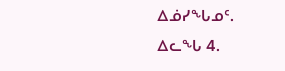ᐃᓅᓯᖓᓄᑦ.
ᐃᓚᖓ 4.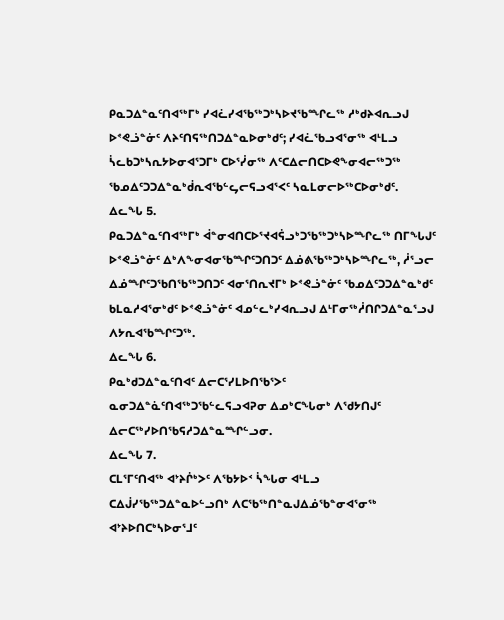ᑭᓇᑐᐃᓐᓇᑦᑎᐊᖅᒥᒃ ᓯᐊᓛᓯᐊᖃᖅᑐᒃᓴᐅᔪᖃᙱᓚᖅ ᓱᒃᑯᔨᐊᕆᓗᒍ ᐅᕝᕙᓘᓐᓃᑦ ᐱᔨᑦᑎᕋᖅᑎᑐᐃᓐᓇᐅᓂᒃᑯᑦ; ᓯᐊᓛᖃᓗᐊᕐᓂᖅ ᐊᒻᒪᓗ ᓵᓚᑲᑐᒃᓴᕆᔭᐅᓂᐊᕐᑐᒥᒃ ᑕᐅᕐᓰᓂᖅ ᐱᑦᑕᐃᓕᑎᑕᐅᕙᖕᓂᐊᓕᖅᑐᖅ ᖃᓄᐃᑦᑐᑐᐃᓐᓇᒃᑰᕆᐊᖃᓪᖤᓕᕋᓗᐊᕐᐸᑦ ᓴᓇᒪᓂᓕᐅᖅᑕᐅᓂᒃᑯᑦ.
ᐃᓚᖓ 5.
ᑭᓇᑐᐃᓐᓇᑦᑎᐊᖅᒥᒃ ᐋᓐᓂᐊᑎᑕᐅᕐᔪᐊᕌᓗᒃᑐᖃᖅᑐᒃᓴᐅᙱᓚᖅ ᑎᒥᖓᒍᑦ ᐅᕝᕙᓘᓐᓃᑦ ᐃᒃᐱᖕᓂᐊᓂᖃᙱᑦᑐᑎᑐᑦ ᐃᓅᕕᖃᖅᑐᒃᓴᐅᙱᓚᖅ, ᓲᕐᓗᓕ ᐃᓅᙱᑦᑐᖃᑎᖃᖅᑐᑎᑐᑦ ᐊᓂᕐᑎᕆᔪᒥᒃ ᐅᕝᕙᓘᓐᓃᑦ ᖃᓄᐃᑦᑐᑐᐃᓐᓇᒃᑯᑦ ᑲᒪᓇᓱᐊᕐᓂᒃᑯᑦ ᐅᕝᕙᓘᓐᓃᑦ ᐊᓄᓪᓚᒃᓯᐊᕆᓗᒍ ᐃᒻᒥᓂᖅᓲᑎᒋᑐᐃᓐᓇᕐᓗᒍ ᐱᔭᕆᐊᖃᙱᑦᑐᖅ.
ᐃᓚᖓ 6.
ᑭᓇᒃᑯᑐᐃᓐᓇᑦᑎᐊᑦ ᐃᓕᑕᕐᓯᒪᐅᑎᖃᕐᐳᑦ ᓇᓂᑐᐃᓐᓈᑦᑎᐊᖅᑐᖃᓪᓚᕋᓗᐊᕈᓂ ᐃᓄᒃᑕᖓᓂᒃ ᐱᖁᔭᑎᒍᑦ ᐃᓕᑕᖅᓯᐅᑎᖃᕋᓱᑐᐃᓐᓇᙱᓪᓗᓂ.
ᐃᓚᖓ 7.
ᑕᒪᕐᒥᑦᑎᐊᖅ ᐊᔾᔨᒌᒃᐳᑦ ᐱᖃᔭᐅᑉ ᓵᖓᓂ ᐊᒻᒪᓗ ᑕᐃᒎᓯᖃᖅᑐᐃᓐᓇᐅᓪᓗᑎᒃ ᐱᑕᖃᖅᑎᓐᓇᒍᐃᓅᖃᓐᓂᐊᕐᓂᖅ ᐊᔾᔨᐅᑎᑕᒃᓴᐅᓂᕐᒧᑦ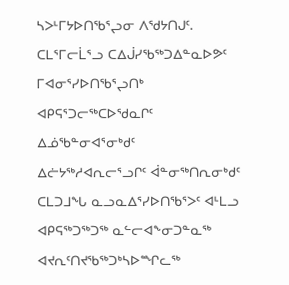ᓴᐳᒻᒥᔭᐅᑎᖃᕐᖢᓂ ᐱᖁᔭᑎᒍᑦ. ᑕᒪᕐᒥᓕᒫᕐᓗ ᑕᐃᒎᓯᖃᖅᑐᐃᓐᓇᐅᕗᑦ ᒥᐊᓂᕐᓯᐅᑎᖃᕐᖢᑎᒃ ᐊᑭᕋᕐᑐᓕᖅᑕᐅᖁᓇᒋᑦ ᐃᓅᖃᓐᓂᐊᕐᓂᒃᑯᑦ ᐃᓖᔭᖅᓱᐊᕆᓕᕐᓗᒋᑦ ᐋᓐᓂᖅᑎᕆᓂᒃᑯᑦ ᑕᒪᑐᒧᖓ ᓇᓗᓇᐃᕐᓯᐅᑎᖃᕐᐳᑦ ᐊᒻᒪᓗ ᐊᑭᕋᖅᑐᖅᑐᖅ ᓇᓪᓕᐊᖕᓂᑐᓐᓇᖅ ᐊᔪᕆᑦᑎᔪᖃᖅᑐᒃᓴᐅᙱᓚᖅ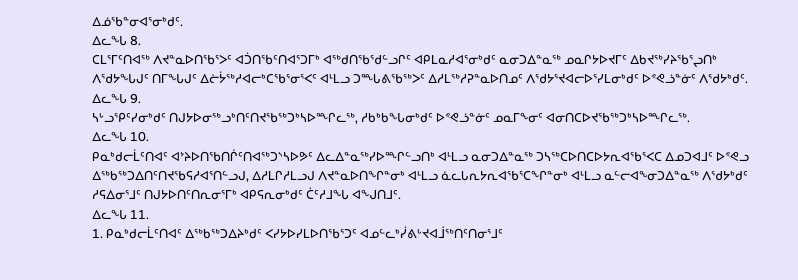ᐃᓅᖃᓐᓂᐊᕐᓂᒃᑯᑦ.
ᐃᓚᖓ 8.
ᑕᒪᕐᒥᑦᑎᐊᖅ ᐱᔪᓐᓇᐅᑎᖃᕐᐳᑦ ᐊᑑᑎᖃᑦᑎᐊᕐᑐᒥᒃ ᐊᖅᑯᑎᖃᖁᓪᓗᒋᑦ ᐊᑭᒪᓇᓱᐊᕐᓂᒃᑯᑦ ᓇᓂᑐᐃᓐᓇᖅ ᓄᓇᒋᔭᐅᔪᒥᑦ ᐃᑲᔪᖅᓯᔨᖃᕐᖢᑎᒃ ᐱᖁᔭᖓᒍᑦ ᑎᒥᖓᒍᑦ ᐃᓖᔮᖅᓱᐊᓕᒃᑕᖃᕐᓂᕐᐸᑦ ᐊᒻᒪᓗ ᑐᙵᕕᖃᖅᐳᑦ ᐃᓱᒪᖅᓱᕈᓐᓇᐅᑎᓄᑦ ᐱᖁᔭᕐᔪᐊᓕᐅᕐᓯᒪᓂᒃᑯᑦ ᐅᕝᕙᓘᓐᓃᑦ ᐱᖁᔭᒃᑯᑦ.
ᐃᓚᖓ 9.
ᓴᒡᓗᕿᑦᓯᓂᒃᑯᑦ ᑎᒍᔭᐅᓂᖅᓗᒃᑎᑦᑎᔪᖃᖅᑐᒃᓴᐅᙱᓚᖅ, ᓱᑲᒃᑲᖓᓂᒃᑯᑦ ᐅᕝᕙᓘᓐᓃᑦ ᓄᓇᒥᖕᓂᑦ ᐊᓂᑎᑕᐅᔪᖃᖅᑐᒃᓴᐅᙱᓚᖅ.
ᐃᓚᖓ 10.
ᑭᓇᒃᑯᓕᒫᑦᑎᐊᑦ ᐊᔾᔨᐅᑎᖃᑎᒌᑦᑎᐊᖅᑐᔅᓴᐅᕗᑦ ᐃᓚᐃᓐᓇᖅᓯᐅᙱᓪᓗᑎᒃ ᐊᒻᒪᓗ ᓇᓂᑐᐃᓐᓇᖅ ᑐᓴᖅᑕᐅᑎᑕᐅᔭᕆᐊᖃᕐᐸᑕ ᐃᓄᑐᐊᒧᑦ ᐅᕝᕙᓗ ᐃᖅᑲᖅᑐᐃᑎᑦᑎᔪᖃᕋᓱᐊᕐᑎᓪᓗᒍ, ᐃᓱᒪᒋᓱᒪᓗᒍ ᐱᔪᓐᓇᐅᑎᖏᓐᓂᒃ ᐊᒻᒪᓗ ᓈᓚᒐᕆᔭᕆᐊᖃᕐᑕᖏᓐᓂᒃ ᐊᒻᒪᓗ ᓇᓪᓕᐊᖕᓂᑐᐃᓐᓇᖅ ᐱᖁᔭᒃᑯᑦ ᓱᕋᐃᓂᕐᒧᑦ ᑎᒍᔭᐅᑎᑦᑎᕆᓂᕐᒥᒃ ᐊᑭᕋᕆᓂᒃᑯᑦ ᑖᑦᓱᒧᖓ ᐊᖑᑎᒧᑦ.
ᐃᓚᖓ 11.
1. ᑭᓇᒃᑯᓕᒫᑦᑎᐊᑦ ᐃᖅᑲᖅᑐᐃᔨᒃᑯᑦ ᐸᓯᔭᐅᓯᒪᐅᑎᖃᕐᑐᑦ ᐊᓄᓪᓚᒃᓰᕕᒡᔪᐊᒨᖅᑎᑦᑎᓂᕐᒧᑦ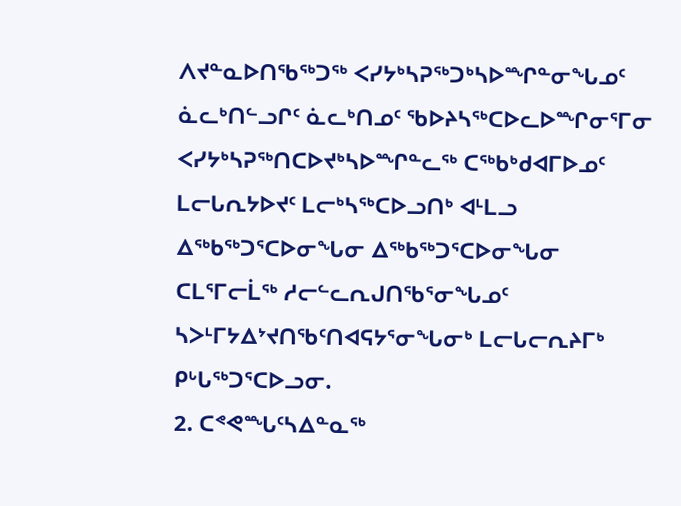ᐱᔪᓐᓇᐅᑎᖃᖅᑐᖅ ᐸᓯᔭᒃᓴᕈᖅᑐᒃᓴᐅᙱᓐᓂᖓᓄᑦ ᓈᓚᒃᑎᓪᓗᒋᑦ ᓈᓚᒃᑎᓄᑦ ᖃᐅᔨᓴᖅᑕᐅᓚᐅᙱᓂᕐᒥᓂ ᐸᓯᔭᒃᓴᕈᖅᑎᑕᐅᔪᒃᓴᐅᙱᓐᓚᖅ ᑕᖅᑲᒃᑯᐊᒥᐅᓄᑦ ᒪᓕᒐᕆᔭᐅᔪᑦ ᒪᓕᒃᓴᖅᑕᐅᓗᑎᒃ ᐊᒻᒪᓗ ᐃᖅᑲᖅᑐᕐᑕᐅᓂᖓᓂ ᐃᖅᑲᖅᑐᕐᑕᐅᓂᖓᓂ ᑕᒪᕐᒥᓕᒫᖅ ᓱᓕᓪᓚᕆᒍᑎᖃᕐᓂᖓᓄᑦ ᓴᐳᒻᒥᔭᐃᔾᔪᑎᖃᑦᑎᐊᕋᔭᕐᓂᖓᓂᒃ ᒪᓕᒐᓕᕆᔨᒥᒃ ᑭᒡᒐᖅᑐᕐᑕᐅᓗᓂ.
2. ᑕᕝᕙᙵᑦᓴᐃᓐᓇᖅ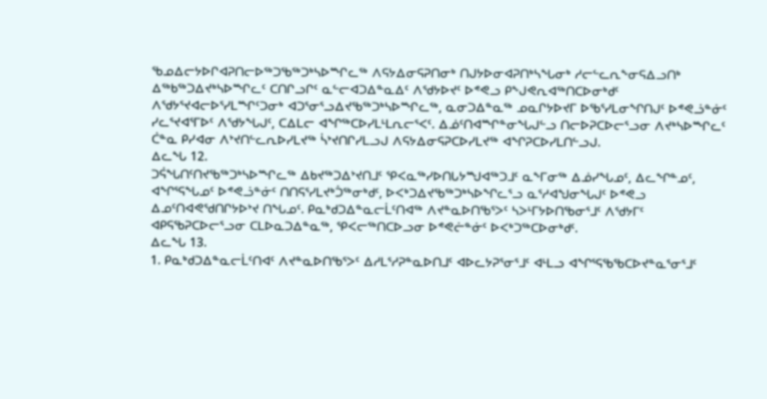ᖃᓄᐃᓕᔭᐅᒋᐊᕈᑎᓕᐅᖅᑐᖃᖅᑐᒃᓴᐅᙱᓚᖅ ᐱᕋᔭᐃᓂᕋᕈᑎᓂᒃ ᑎᒍᔭᐅᓂᐊᕈᑎᒃᓴᖓᓂᒃ ᓱᓕᓪᓚᕆᖕᓂᕋᐃᓗᑎᒃ ᐃᖅᑲᖅᑐᐃᔪᒃᓴᐅᙱᓚᑦ ᑕᑎᒋᓗᒋᑦ ᓇᓪᓕᐊᑐᐃᓐᓇᐃᑦ ᐱᖁᔭᐅᔪᑦ ᐅᕝᕙᓗ ᑭᖕᒍᕙᕆᐊᖅᑎᑕᐅᓂᒃᑯᑦ ᐱᖁᔭᕐᔪᐊᓕᐅᕐᓯᒪᙱᑦᑐᓂᒃ ᐊᑐᕐᓂᕐᓗᐃᔪᖃᖅᑐᒃᓴᐅᙱᓚᖅ, ᓇᓂᑐᐃᓐᓇᖅ ᓄᓇᒋᔭᐅᔪᒥ ᐅᖃᕐᓯᒪᓂᖏᑎᒍᑦ ᐅᕝᕙᓘᓐᓃᑦ ᓯᓚᕐᔪᐊᕐᒥᐅᑦ ᐱᖁᔭᖓᒍᑦ, ᑕᐃᒪᓕ ᐊᖏᖅᑕᐅᓯᒪᒻᒪᕆᓕᕐᐸᑦ. ᐃᓅᑦᑎᐊᙱᓐᓂᖓᒍᓪᓗ ᑎᓕᐅᕈᑕᐅᓕᕐᓗᓂ ᐱᔪᒃᓴᐅᙱᓚᑦ ᑖᓐᓇ ᑭᓯᐊᓂ ᐱᔾᔪᑎᓪᓚᕆᐅᓯᒪᔪᖅ ᓵᔾᔪᑎᒋᓯᒪᓗᒍ ᐱᕋᔭᐃᓂᕋᕈᑕᐅᓯᒪᔪᖅ ᐊᖏᕈᑕᐅᓯᒪᑎᓪᓗᒍ.
ᐃᓚᖓ 12.
ᑐᕌᖓᑎᑦᑎᔪᖃᖅᑐᒃᓴᐅᙱᓚᖅ ᐃᑲᔪᖅᑐᐃᔾᔪᑎᒧᑦ ᕿᐸᓇᖅᓯᐅᑎᒐᔭᙳᐊᖅᑐᒧᑦ ᓇᖕᒥᓂᖅ ᐃᓅᓯᖓᓄᑦ, ᐃᓚᖏᓐᓄᑦ, ᐊᖏᕐᕋᖓᓄᑦ ᐅᕝᕙᓘᓐᓃᑦ ᑎᑎᕋᕐᓯᒪᔪᒃᑑᖅᓂᒃᑯᑦ, ᐅᐸᒃᑐᐃᔪᖃᖅᑐᒃᓴᐅᖏᓚᕐᓗ ᓇᕐᓱᐊᖑᓂᖓᒍᑦ ᐅᕝᕙᓗ ᐃᓄᑦᑎᐊᕙᖁᑎᒋᔭᐅᔾᔪ ᑎᖓᓄᑦ. ᑭᓇᒃᑯᑐᐃᓐᓇᓕᒫᑦᑎᐊᖅ ᐱᔪᓐᓇᐅᑎᖃᕐᐳᑦ ᓴᐳᒻᒥᔭᐅᑎᖃᓂᕐᒧᑦ ᐱᖁᔭᒥᑦ ᐊᑭᕋᖃᕈᑕᐅᓕᕐᓗᓂ ᑕᒪᐅᓇᑐᐃᓐᓇᖅ, ᕿᐸᓕᖅᑎᑕᐅᓗᓂ ᐅᕝᕙᓖᓐᓃᑦ ᐅᐸᒃᑐᖅᑕᐅᓂᒃᑯᑦ.
ᐃᓚᖓ 13.
1. ᑭᓇᒃᑯᑐᐃᓐᓇᓕᒫᑦᑎᐊᑦ ᐱᔪᓐᓇᐅᑎᖃᕐᐳᑦ ᐃᓱᒪᕐᓱᕈᓐᓇᐅᑎᒧᑦ ᐊᐅᓚᔭᕈᕐᓂᕐᒧᑦ ᐊᒻᒪᓗ ᐊᖏᕐᕋᖃᖃᑕᐅᔪᓐᓇᕐᓂᕐᒧᑦ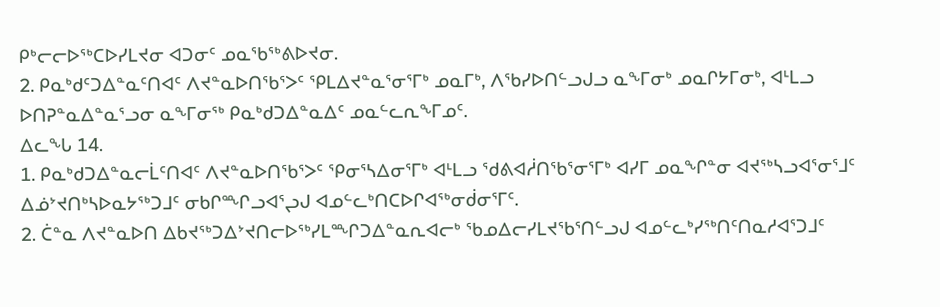ᑭᒃᓕᓕᐅᖅᑕᐅᓯᒪᔪᓂ ᐊᑐᓂᑦ ᓄᓇᖃᖅᕕᐅᔪᓂ.
2. ᑭᓇᒃᑯᑦᑐᐃᓐᓇᑦᑎᐊᑦ ᐱᔪᓐᓇᐅᑎᖃᕐᐳᑦ ᕿᒪᐃᔪᓐᓇᕐᓂᕐᒥᒃ ᓄᓇᒥᒃ, ᐱᖃᓯᐅᑎᓪᓗᒍᓗ ᓇᖕᒥᓂᒃ ᓄᓇᒋᔭᒥᓂᒃ, ᐊᒻᒪᓗ ᐅᑎᕈᓐᓇᐃᓐᓇᕐᓗᓂ ᓇᖕᒥᓂᖅ ᑭᓇᒃᑯᑐᐃᓐᓇᐃᑦ ᓄᓇᓪᓚᕆᖕᒥᓄᑦ.
ᐃᓚᖓ 14.
1. ᑭᓇᒃᑯᑐᐃᓐᓇᓕᒫᑦᑎᐊᑦ ᐱᔪᓐᓇᐅᑎᖃᕐᐳᑦ ᕿᓂᕐᓴᐃᓂᕐᒥᒃ ᐊᒻᒪᓗ ᖁᕕᐊᓲᑎᖃᕐᓂᕐᒥᒃ ᐊᓯᒥ ᓄᓇᖏᓐᓂ ᐊᔪᖅᓴᓗᐊᕐᓂᕐᒧᑦ ᐃᓅᔾᔪᑎᒃᓴᐅᓇᔭᖅᑐᒧᑦ ᓂᑲᒋᙱᓗᐊᕐᖢᒍ ᐊᓄᓪᓚᒃᑎᑕᐅᒋᐊᖅᓂᑰᓂᕐᒥᑦ.
2. ᑖᓐᓇ ᐱᔪᓐᓇᐅᑎ ᐃᑲᔪᖅᑐᐃᔾᔪᑎᓕᐅᖅᓯᒪᙱᑐᐃᓐᓇᕆᐊᓕᒃ ᖃᓄᐃᓕᓯᒪᔪᖃᕐᑎᓪᓗᒍ ᐊᓄᓪᓚᒃᓯᖅᑎᑦᑎᓇᓱᐊᕐᑐᒧᑦ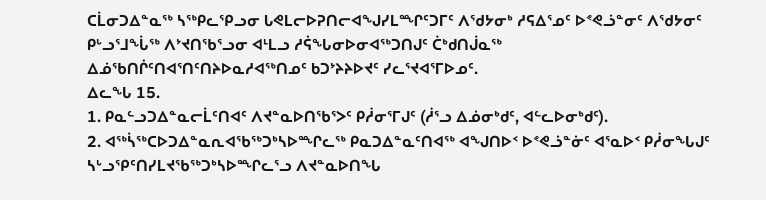ᑕᒫᓂᑐᐃᓐᓇᖅ ᓴᖅᑭᓚᕿᓗᓂ ᒐᕙᒪᓕᐅᕈᑎᓕᐊᖑᓯᒪᙱᑦᑐᒥᑦ ᐱᖁᔭᓂᒃ ᓱᕋᐃᕐᓄᑦ ᐅᕝᕙᓘᓐᓂᑦ ᐱᖁᔭᓂᑦ ᑭᒡᓗᕐᒧᖔᖅ ᐱᔾᔪᑎᖃᕐᓗᓂ ᐊᒻᒪᓗ ᓱᕌᖓᓂᐅᓂᐊᖅᑐᑎᒍᑦ ᑖᒃᑯᑎᒎᓇᖅ ᐃᓅᖃᑎᒌᑦᑎᐊᕐᑎᑦᑎᔨᐅᓇᓱᐊᖅᑎᓄᑦ ᑲᑐᔾᔨᔨᐅᔪᑦ ᓯᓚᕐᔪᐊᕐᒥᐅᓄᑦ.
ᐃᓚᖓ 15.
1. ᑭᓇᓪᓗᑐᐃᓐᓇᓕᒫᑦᑎᐊᑦ ᐱᔪᓐᓇᐅᑎᖃᕐᐳᑦ ᑭᓲᓂᕐᒥᒍᑦ (ᓲᕐᓗ ᐃᓅᓂᒃᑯᑦ, ᐊᓪᓚᐅᓂᒃᑯᑦ).
2. ᐊᖅᓵᖅᑕᐅᑐᐃᓐᓇᕆᐊᖃᖅᑐᒃᓴᐅᙱᓚᖅ ᑭᓇᑐᐃᓐᓇᑦᑎᐊᖅ ᐊᖑᑎᐅᑉ ᐅᕝᕙᓘᓐᓃᑦ ᐊᕐᓇᐅᑉ ᑭᓲᓂᖓᒍᑦ ᓴᒡᓗᕿᑦᑎᓯᒪᔪᖃᖅᑐᒃᓴᐅᙱᓚᕐᓗ ᐱᔪᓐᓇᐅᑎᖓ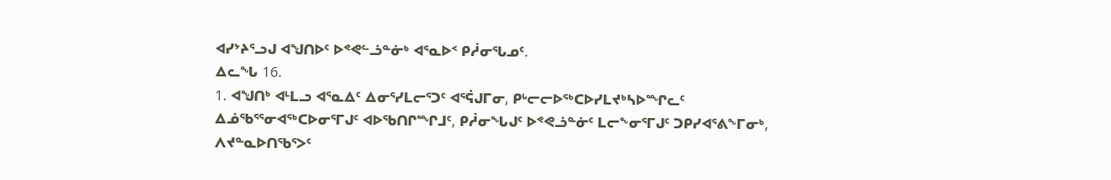ᐊᓯᔾᔨᕐᓗᒍ ᐊᖑᑎᐅᑦ ᐅᕝᕙᓪᓘᓐᓃᒃ ᐊᕐᓇᐅᑉ ᑭᓲᓂᕐᒐᓄᑦ.
ᐃᓚᖓ 16.
1. ᐊᖑᑎᒃ ᐊᒻᒪᓗ ᐊᕐᓇᐃᑦ ᐃᓂᕐᓯᒪᓕᕐᑐᑦ ᐊᕐᕌᒍᒥᓂ, ᑭᒡᓕᓕᐅᖅᑕᐅᓯᒪᔪᒃᓴᐅᙱᓚᑦ ᐃᓅᖃᕐᕐᓂᐊᖅᑕᐅᓂᕐᒥᒍᑦ ᐊᐅᖃᑎᒋᙱᒧᑦ, ᑭᓲᓂᖓᒍᑦ ᐅᕝᕙᓘᓐᓃᑦ ᒪᓕᖕᓂᕐᒥᒍᑦ ᑐᑭᓯᐊᕐᕕᖕᒥᓂᒃ, ᐱᔪᓐᓇᐅᑎᖃᕐᐳᑦ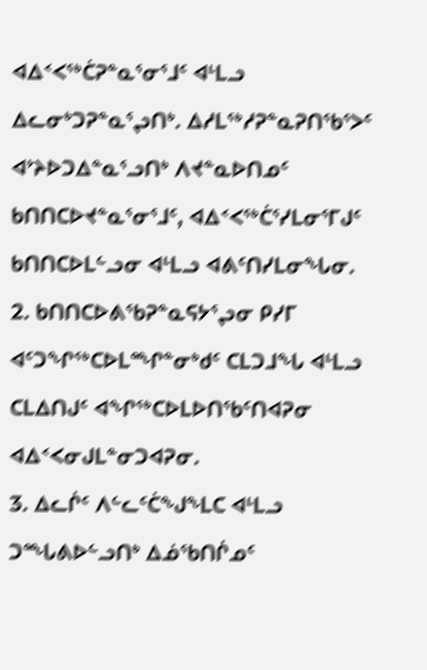ᐊᐃᑉᐸᖅᑖᕈᓐᓇᕐᓂᕐᒧᑦ ᐊᒻᒪᓗ ᐃᓚᓂᒃᑐᕈᓐᓇᕐᖢᑎᒃ. ᐃᓱᒪᖅᓱᕈᓐᓇᕈᑎᖃᕐᐳᑦ ᐊᔾᔨᐅᑐᐃᓐᓇᕐᓗᑎᒃ ᐱᔪᓐᓇᐅᑎᓄᑦ ᑲᑎᑎᑕᐅᔪᓐᓇᕐᓂᕐᒧᑦ, ᐊᐃᑉᐸᖅᑖᕐᓯᒪᓂᕐᒥᒍᑦ ᑲᑎᑎᑕᐅᒪᓪᓗᓂ ᐊᒻᒪᓗ ᐊᕕᑦᑎᓯᒪᓂᖓᓂ.
2. ᑲᑎᑎᑕᐅᕕᖃᕈᓐᓇᕋᔭᕐᖢᓂ ᑭᓯᒥ ᐊᑦᑐᖏᖅᑕᐅᒪᙱᓐᓂᒃᑯᑦ ᑕᒪᑐᒧᖓ ᐊᒻᒪᓗ ᑕᒪᐃᑎᒍᑦ ᐊᖏᖅᑕᐅᒪᐅᑎᖃᑦᑎᐊᕈᓂ ᐊᐃᑉᐸᓂᒍᒪᓐᓂᑐᐊᕈᓂ.
3. ᐃᓚᒌᑦ ᐱᓪᓚᑦᑖᖑᖕᒪᑕ ᐊᒻᒪᓗ ᑐᙵᕕᐅᓪᓗᑎᒃ ᐃᓅᖃᑎᒌᓄᑦ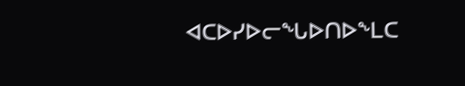ᐊᑕᐅᓯᐅᓕᖓᐅᑎᐅᖕᒪᑕ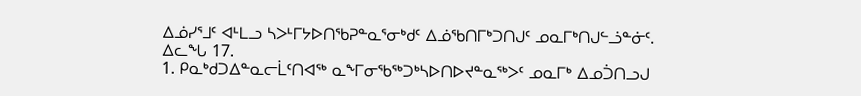ᐃᓅᓯᕐᒧᑦ ᐊᒻᒪᓗ ᓴᐳᒻᒥᔭᐅᑎᖃᕈᓐᓇᕐᓂᒃᑯᑦ ᐃᓅᖃᑎᒥᒃᑐᑎᒍᑦ ᓄᓇᒥᒃᑎᒍᓪᓘᓐᓃᑦ.
ᐃᓚᖓ 17.
1. ᑭᓇᒃᑯᑐᐃᓐᓇᓕᒫᑦᑎᐊᖅ ᓇᖕᒥᓂᖃᖅᑐᒃᓴᐅᑎᐅᔪᓐᓇᖅᐳᑦ ᓄᓇᒥᒃ ᐃᓄᑑᑎᓗᒍ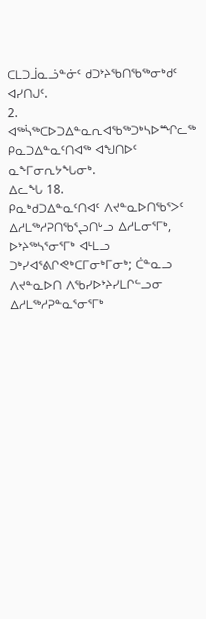ᑕᒪᑐᒨᓇᓘᓐᓃᑦ ᑯᑐᔾᔨᖃᑎᖃᖅᓂᒃᑯᑦ ᐊᓯᑎᒍᑦ.
2. ᐊᖅᓵᖅᑕᐅᑐᐃᓐᓇᕆᐊᖃᖅᑐᒃᓴᐅᙱᓚᖅ ᑭᓇᑐᐃᓐᓇᑦᑎᐊᖅ ᐊᖑᑎᐅᑦ ᓇᖕᒥᓂᕆᔭᖓᓂᒃ.
ᐃᓚᖓ 18.
ᑭᓇᒃᑯᑐᐃᓐᓇᑦᑎᐊᑦ ᐱᔪᓐᓇᐅᑎᖃᕐᐳᑦ ᐃᓱᒪᖅᓱᕈᑎᖃᕐᖢᑎᒡᓗ ᐃᓱᒪᓂᕐᒥᒃ, ᐅᔾᔨᖅᓴᕐᓂᕐᒥᒃ ᐊᒻᒪᓗ ᑐᒃᓯᐊᕐᕕᒋᕙᒃᑕᒥᓂᒃᒥᓂᒃ; ᑖᓐᓇᓗ ᐱᔪᓐᓇᐅᑎ ᐱᖃᓯᐅᔾᔨᓯᒪᒋᓪᓗᓂ ᐃᓱᒪᖅᓱᕈᓐᓇᕐᓂᕐᒥᒃ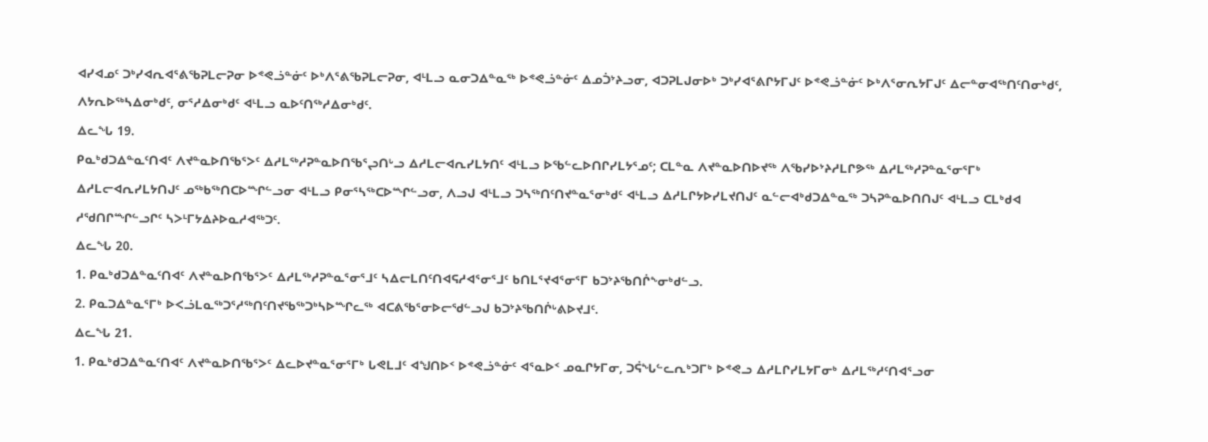ᐊᓯᐊᓄᑦ ᑐᒃᓯᐊᕆᐊᕐᕕᖃᕈᒪᓕᕈᓂ ᐅᕝᕙᓘᓐᓃᑦ ᐅᒃᐱᕐᕕᖃᕈᒪᓕᕈᓂ, ᐊᒻᒪᓗ ᓇᓂᑐᐃᓐᓇᖅ ᐅᕝᕙᓘᓐᓃᑦ ᐃᓄᑑᔾᔨᓗᓂ, ᐊᑐᕈᒪᒍᓂᐅᒃ ᑐᒃᓯᐊᕐᕕᒋᔭᒥᒍᑦ ᐅᕝᕙᓘᓐᓃᑦ ᐅᒃᐱᕐᓂᕆᔭᒥᒍᑦ ᐃᓕᓐᓂᐊᖅᑎᑦᑎᓂᒃᑯᑦ, ᐱᔭᕆᐅᖅᓴᐃᓂᒃᑯᑦ, ᓂᕐᓱᐃᓂᒃᑯᑦ ᐊᒻᒪᓗ ᓇᐅᑦᑎᖅᓱᐃᓂᒃᑯᑦ.
ᐃᓚᖓ 19.
ᑭᓇᒃᑯᑐᐃᓐᓇᑦᑎᐊᑦ ᐱᔪᓐᓇᐅᑎᖃᕐᐳᑦ ᐃᓱᒪᖅᓱᕈᓐᓇᐅᑎᖃᕐᖢᑎᒡᓗ ᐃᓱᒪᓕᐊᕆᓯᒪᔭᑎᑦ ᐊᒻᒪᓗ ᐅᖃᓪᓚᐅᑎᒋᓯᒪᔭᕐᓄᑦ; ᑕᒪᓐᓇ ᐱᔪᓐᓇᐅᑎᐅᔪᖅ ᐱᖃᓯᐅᔾᔨᓱᒪᒋᕗᖅ ᐃᓱᒪᖅᓱᕈᓐᓇᕐᓂᕐᒥᒃ ᐃᓱᒪᓕᐊᕆᓯᒪᔭᑎᒍᑦ ᓄᖅᑲᖅᑎᑕᐅᙱᓪᓗᓂ ᐊᒻᒪᓗ ᑭᓂᕐᓴᖅᑕᐅᙱᓪᓗᓂ, ᐱᓗᒍ ᐊᒻᒪᓗ ᑐᓴᖅᑎᑦᑎᔪᓐᓇᕐᓂᒃᑯᑦ ᐊᒻᒪᓗ ᐃᓱᒪᒋᔭᐅᓯᒪᔪᑎᒍᑦ ᓇᓪᓕᐊᒃᑯᑐᐃᓐᓇᖅ ᑐᓴᕈᓐᓇᐅᑎᑎᒍᑦ ᐊᒻᒪᓗ ᑕᒪᒃᑯᐊ ᓱᖁᑎᒋᙱᓪᓗᒋᑦ ᓴᐳᒻᒥᔭᐃᔨᐅᓇᓱᐊᖅᑐᑦ.
ᐃᓚᖓ 20.
1. ᑭᓇᒃᑯᑐᐃᓐᓇᑦᑎᐊᑦ ᐱᔪᓐᓇᐅᑎᖃᕐᐳᑦ ᐃᓱᒪᖅᓱᕈᓐᓇᕐᓂᕐᒧᑦ ᓴᐃᓕᒪᑎᑦᑎᐊᕋᓱᐊᕐᓂᕐᒧᑦ ᑲᑎᒪᕐᔪᐊᕐᓂᕐᒥ ᑲᑐᔾᔨᖃᑎᒌᖕᓂᒃᑯᓪᓗ.
2. ᑭᓇᑐᐃᓐᓇᕐᒥᒃ ᐅᐸᓘᒪᓇᖅᑐᕐᓱᖅᑎᑦᑎᔪᖃᖅᑐᒃᓴᐅᙱᓚᖅ ᐊᑕᕕᖃᕐᓂᐅᓕᖁᓪᓗᒍ ᑲᑐᔾᔨᖃᑎᒌᒡᕕᐅᔪᒧᑦ.
ᐃᓚᖓ 21.
1. ᑭᓇᒃᑯᑐᐃᓐᓇᑦᑎᐊᑦ ᐱᔪᓐᓇᐅᑎᖃᕐᐳᑦ ᐃᓚᐅᔪᓐᓇᕐᓂᕐᒥᒃ ᒐᕙᒪᒧᑦ ᐊᖑᑎᐅᑉ ᐅᕝᕙᓘᓐᓃᑦ ᐊᕐᓇᐅᑉ ᓄᓇᒋᔭᒥᓂ, ᑐᕌᖓᓪᓚᕆᒃᑐᒥᒃ ᐅᕝᕙᓗ ᐃᓱᒪᒋᓯᒪᔭᒥᓂᒃ ᐃᓱᒪᖅᓱᑦᑎᐊᕐᓗᓂ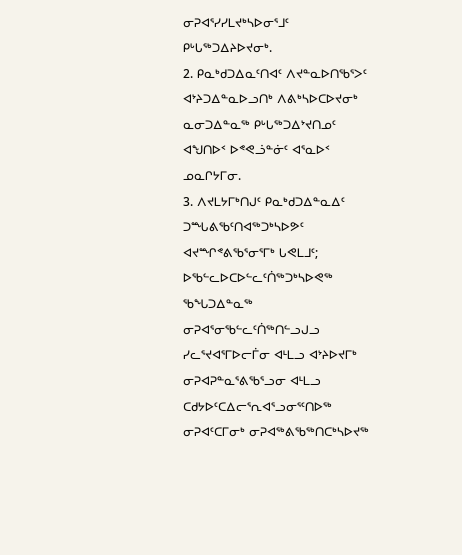ᓂᕈᐊᕐᓯᓯᒪᔪᒃᓴᐅᓂᕐᒧᑦ ᑭᒡᒐᖅᑐᐃᔨᐅᔪᓂᒃ.
2. ᑭᓇᒃᑯᑐᐃᓇᑦᑎᐊᑦ ᐱᔪᓐᓇᐅᑎᖃᕐᐳᑦ ᐊᔾᔨᑐᐃᓐᓇᐅᓗᑎᒃ ᐱᕕᒃᓴᐅᑕᐅᔪᓂᒃ ᓇᓂᑐᐃᓐᓇᖅ ᑭᒡᒐᖅᑐᐃᔾᔪᑎᓄᑦ ᐊᖑᑎᐅᑉ ᐅᕝᕙᓘᓐᓃᑦ ᐊᕐᓇᐅᑉ ᓄᓇᒋᔭᒥᓂ.
3. ᐱᔪᒪᔭᒥᒃᑎᒍᑦ ᑭᓇᒃᑯᑐᐃᓐᓇᐃᑦ ᑐᙵᕕᖃᑦᑎᐊᖅᑐᒃᓴᐅᕗᑦ ᐊᔪᙱᕝᕕᖃᕐᓂᕐᒥᒃ ᒐᕙᒪᒧᑦ; ᐅᖃᓪᓚᐅᑕᐅᓪᓚᑦᑏᖅᑐᒃᓴᐅᕙᖅ ᖃᖓᑐᐃᓐᓇᖅ ᓂᕈᐊᕐᓂᖃᓪᓚᑦᑏᖅᑎᓪᓗᒍᓗ ᓯᓚᕐᔪᐊᕐᒥᐅᓕᒦᓂ ᐊᒻᒪᓗ ᐊᔾᔨᐅᔪᒥᒃ ᓂᕈᐊᕈᓐᓇᕐᕕᖃᕐᓗᓂ ᐊᒻᒪᓗ ᑕᑯᔭᐅᑦᑕᐃᓕᕐᕆᐊᕐᓗᓂᕐᑦᑎᐅᖅ ᓂᕈᐊᑦᑕᒥᓂᒃ ᓂᕈᐊᖅᕕᖃᖅᑎᑕᒃᓴᐅᔪᖅ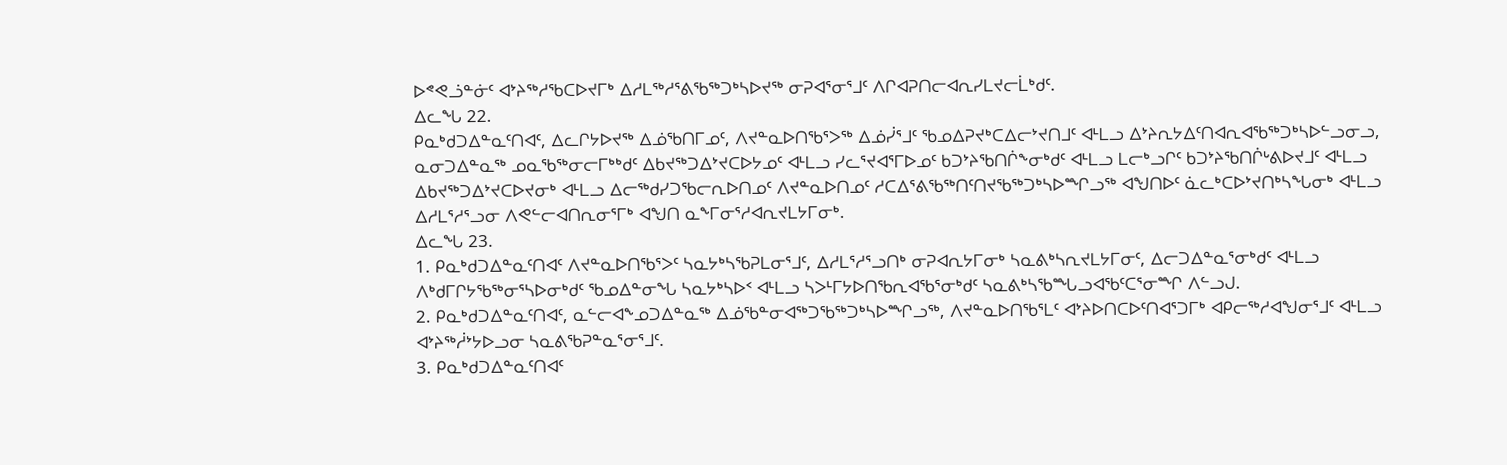ᐅᕝᕙᓘᓐᓃᑦ ᐊᔾᔨᖅᓱᖃᑕᐅᔪᒥᒃ ᐃᓱᒪᖅᓱᕐᕕᖃᖅᑐᒃᓴᐅᔪᖅ ᓂᕈᐊᕐᓂᕐᒧᑦ ᐱᒋᐊᕈᑎᓕᐊᕆᓯᒪᔪᓕᒫᒃᑯᑦ.
ᐃᓚᖓ 22.
ᑭᓇᒃᑯᑐᐃᓐᓇᑦᑎᐊᑦ, ᐃᓚᒋᔭᐅᔪᖅ ᐃᓅᖃᑎᒥᓄᑦ, ᐱᔪᓐᓇᐅᑎᖃᕐᐳᖅ ᐃᓅᓰᕐᒧᑦ ᖃᓄᐃᕈᔪᒃᑕᐃᓕᔾᔪᑎᒧᑦ ᐊᒻᒪᓗ ᐃᔾᔨᕆᔭᐃᑦᑎᐊᕆᐊᖃᖅᑐᒃᓴᐅᓪᓗᓂᓗ, ᓇᓂᑐᐃᓐᓇᖅ ᓄᓇᖃᖅᓂᓕᒥᒃᒃᑯᑦ ᐃᑲᔪᖅᑐᐃᔾᔪᑕᐅᔭᓄᑦ ᐊᒻᒪᓗ ᓯᓚᕐᔪᐊᕐᒥᐅᓄᑦ ᑲᑐᔾᔨᖃᑎᒌᖕᓂᒃᑯᑦ ᐊᒻᒪᓗ ᒪᓕᒃᓗᒋᑦ ᑲᑐᔾᔨᖃᑎᒌᒡᕕᐅᔪᒧᑦ ᐊᒻᒪᓗ ᐃᑲᔪᖅᑐᐃᔾᔪᑕᐅᔪᓂᒃ ᐊᒻᒪᓗ ᐃᓕᖅᑯᓯᑐᖃᓕᕆᐅᑎᓄᑦ ᐱᔪᓐᓇᐅᑎᓄᑦ ᓱᑕᐃᕐᕕᖃᖅᑎᑦᑎᔪᖃᖅᑐᒃᓴᐅᙱᓗᖅ ᐊᖑᑎᐅᑦ ᓈᓚᒃᑕᐅᔾᔪᑎᒃᓴᖓᓂᒃ ᐊᒻᒪᓗ ᐃᓱᒪᕐᓱᕐᓗᓂ ᐱᕙᓪᓕᐊᑎᕆᓂᕐᒥᒃ ᐊᖑᑎ ᓇᖕᒥᓂᕐᓱᐊᕆᔪᒪᔭᒥᓂᒃ.
ᐃᓚᖓ 23.
1. ᑭᓇᒃᑯᑐᐃᓐᓇᑦᑎᐊᑦ ᐱᔪᓐᓇᐅᑎᖃᕐᐳᑦ ᓴᓇᔭᒃᓴᖃᕈᒪᓂᕐᒧᑦ, ᐃᓱᒪᕐᓱᕐᓗᑎᒃ ᓂᕈᐊᕆᔭᒥᓂᒃ ᓴᓇᕕᒃᓴᕆᔪᒪᔭᒥᓂᑦ, ᐃᓕᑐᐃᓐᓇᕐᓂᒃᑯᑦ ᐊᒻᒪᓗ ᐱᒃᑯᒥᒋᔭᖃᖅᓂᕐᓴᐅᓂᒃᑯᑦ ᖃᓄᐃᓐᓂᖓ ᓴᓇᔭᒃᓴᐅᑉ ᐊᒻᒪᓗ ᓴᐳᒻᒥᔭᐅᑎᖃᕆᐊᖃᕐᓂᒃᑯᑦ ᓴᓇᕕᒃᓴᖃᙵᓗᐊᖃᑦᑕᕐᓂᙱ ᐱᓪᓗᒍ.
2. ᑭᓇᒃᑯᑐᐃᓐᓇᑦᑎᐊᑦ, ᓇᓪᓕᐊᖕᓄᑐᐃᓐᓇᖅ ᐃᓅᖃᓐᓂᐊᖅᑐᖃᖅᑐᒃᓴᐅᙱᓗᖅ, ᐱᔪᓐᓇᐅᑎᖃᕐᒪᑦ ᐊᔾᔨᐅᑎᑕᐅᑦᑎᐊᕐᑐᒥᒃ ᐊᑭᓕᖅᓱᐊᖑᓂᕐᒧᑦ ᐊᒻᒪᓗ ᐊᔾᔨᖅᓲᔾᔭᐅᓗᓂ ᓴᓇᕕᖃᕈᓐᓇᕐᓂᕐᒧᑦ.
3. ᑭᓇᒃᑯᑐᐃᓐᓇᑦᑎᐊᑦ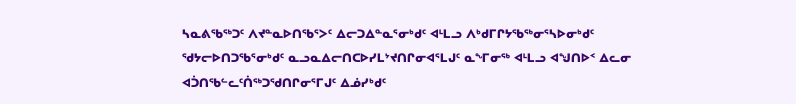ᓴᓇᕕᖃᖅᑐᑦ ᐱᔪᓐᓇᐅᑎᖃᕐᐳᑦ ᐃᓕᑐᐃᓐᓇᕐᓂᒃᑯᑦ ᐊᒻᒪᓗ ᐱᒃᑯᒥᒋᔭᖃᖅᓂᕐᓴᐅᓂᒃᑯᑦ ᖁᔭᓕᐅᑎᑐᖃᕐᓂᒃᑯᑦ ᓇᓗᓇᐃᓕᑎᑕᐅᓯᒪᔾᔪᑎᒋᓂᐊᕐᒪᒍᑦ ᓇᖕᒥᓂᖅ ᐊᒻᒪᓗ ᐊᖑᑎᐅᑉ ᐃᓚᓂ ᐊᑑᑎᖃᓪᓚᑦᑏᖅᑐᖁᑎᒋᓂᕐᒥᒍᑦ ᐃᓅᓯᒃᑯᑦ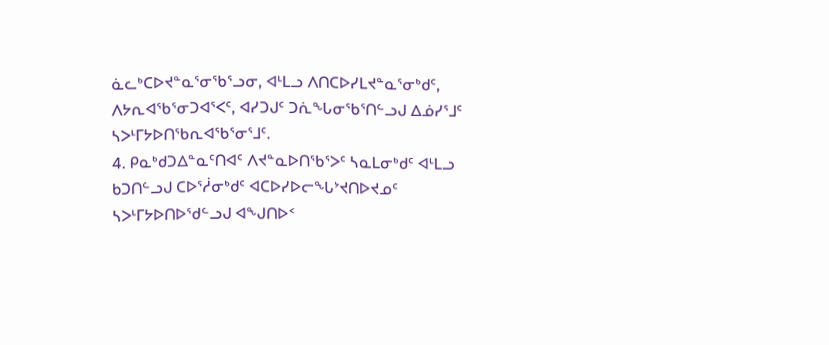ᓈᓚᒃᑕᐅᔪᓐᓇᕐᓂᖃᕐᓗᓂ, ᐊᒻᒪᓗ ᐱᑎᑕᐅᓯᒪᔪᓐᓇᕐᓂᒃᑯᑦ, ᐱᔭᕆᐊᖃᕐᓂᑐᐊᕐᐸᑦ, ᐊᓯᑐᒍᑦ ᑐᕇᖓᓂᖃᕐᑎᓪᓗᒍ ᐃᓅᓯᕐᒧᑦ ᓴᐳᒻᒥᔭᐅᑎᖃᕆᐊᖃᕐᓂᕐᒧᑦ.
4. ᑭᓇᒃᑯᑐᐃᓐᓇᑦᑎᐊᑦ ᐱᔪᓐᓇᐅᑎᖃᕐᐳᑦ ᓴᓇᒪᓂᒃᑯᑦ ᐊᒻᒪᓗ ᑲᑐᑎᓪᓗᒍ ᑕᐅᕐᓲᓂᒃᑯᑦ ᐊᑕᐅᓯᐅᓕᖓᔾᔪᑎᐅᔪᓄᑦ ᓴᐳᒻᒥᔭᐅᑎᐅᖁᓪᓗᒍ ᐊᖑᑎᐅᑉ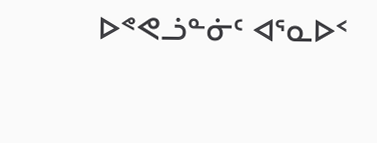ᐅᕝᕙᓘᓐᓃᑦ ᐊᕐᓇᐅᑉ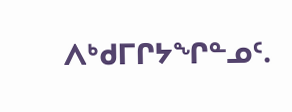ᐱᒃᑯᒥᒋᔭᖏᓐᓄᑦ.